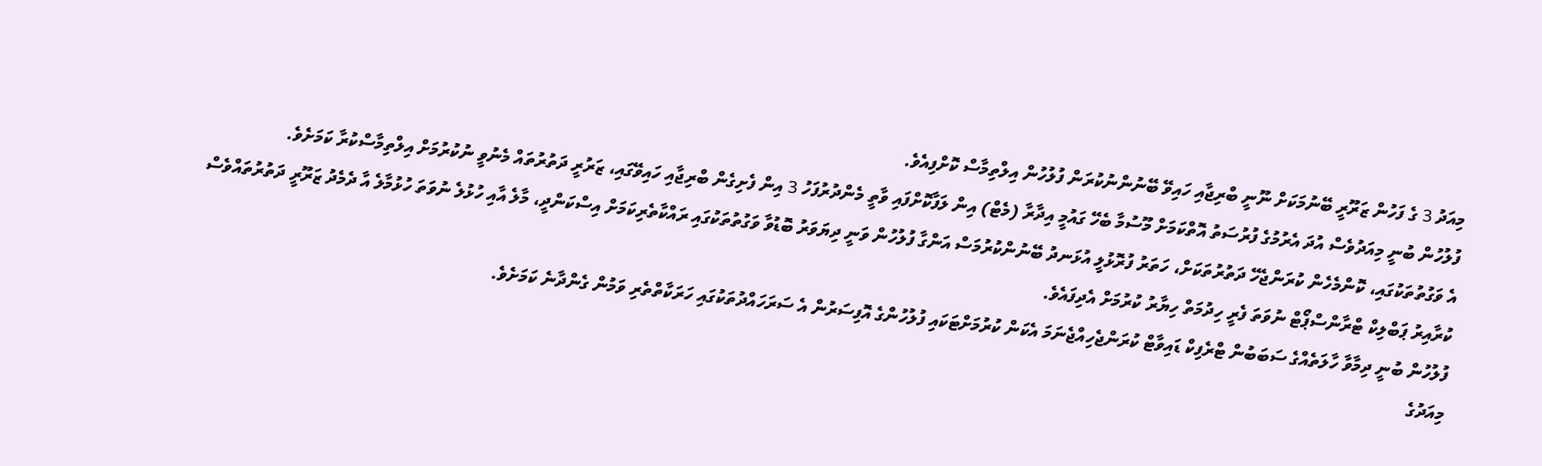މިއަދު 3 ގެ ފަހުން ޒަރޫރީ ބޭނުމަކަށް ނޫނީ ބްރިޖާއި ހައިވޭ ބޭނުންނުކުރަން ފުލުހުން އިލްތިމާސް ކޮށްފިއެވެ.
ފުލުހުން ބުނީ މިއަދުވެސް އުދަ އެރުމުގެ ފުރުސަތު އޮތްކަމަށް މޫސުމާ ބެހޭ ގައުމީ އިދާރާ (މެޓް) އިން ލަފާކޮށްފައި ވާތީ މެންދުރުފަހު 3 އިން ފެށިގެން ބްރިޖާއި ހައިވޭގައި، ޒަރުރީ ދަތުރުތައް މެނުވީ ނުކުރުމަށް އިލްތިމާސްކުރާ ކަމަށެވެ.
އެ ވަގުތުތަކުގައި، ކޮންމެހެން ކުރަންޖެހޭ ދަތުރުތަކަށް، ހަތަރު ފުރޮޅުލީ އުޅަނދު ބޭނުންކުރުމަސް އަންގާ ފުލުހުން ވަނީ ދިޔަވަރު ބޮޑުވާ ވަގުތުތަކުގައި ރައްކާތެރިކަމަށް އިސްކަންދީ، މާލެ އާއި ހުޅުލެ ނުވަތަ ހުޅުމާލެ އާ ދެމެދު ޒަރޫރީ ދަތުރުތައްވެސް ކުރާއިރު ޕަބްލިކް ޓްރާންސްޕޯޓް ނުވަތަ ފެރީ ހިދުމަތް ހިޔާރު ކުރުމަށް އެދިފައެވެ.
ފުލުހުން ބުނީ ދިމާވާ ހާލަތެއްގެ ސަބަބުން ޓްރެފިކް ޑައިވާޓް ކުރަންޖެހިއްޖެނަމަ އެކަން ކުރުމަށްޓަކައި ފުލުހުންގެ އޮފިސަރުން އެ ސަރަހައްދުތަކުގައި ހަރަކާތްތެރި ވަމުން ގެންދާނެ ކަމަށެވެ.
މިއަދުގެ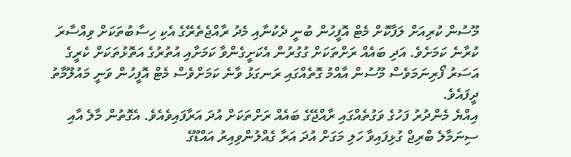މޫސުން ކުރިއަށް ލަފާކޮށް މެޓް އޮފީހުން ބުނީ ދެކުނާއި މެދު ރާއްޖެތެރޭގެ އެކި ހިސާބުތަކަށް ވިއްސާރަ ކުރާނެ ކަމަށެވެ. އަދި ބައެއް ރަށްތަކަށް ގުގުރުން އެކަށީގެންވާ ކަމަށާއި އުތުރުގެ އަތޮޅުތަކަށް ކެރީގެ އަސަރު ފޯރިނަމަވެސް މޫސުން އާއްމު ގޮތެއްގައި ރަނގަޅު ވާނެ ކަމަށްވެސް މެޓް އޮފީހުން ވަނީ މައުލޫމާތު ދީފައެވެ.
އިއްޔެ މެންދުރު ފަހުގެ ވަގުތެއްގައި ރާއްޖޭގެ ބައެއް ރަށްތަކަށް އުދަ އަރާފައިވެއެވެ. އެގޮތުން މާލެ އާއި ސިނަމާލެ ބްރިޖް ގުޅިފައިވާ ހަލި މަގަށް އުދަ އަރާ ގެއްލުންވިއިރު އައްޑޫގެ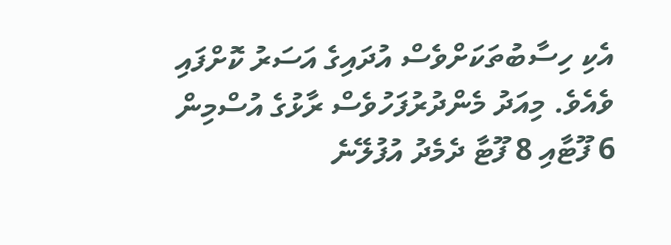އެކި ހިސާބުތަކަށްވެސް އުދައިގެ އަސަރު ކޮށްފައި ވެއެވެ. މިއަދު މެންދުރުފަހުވެސް ރާޅުގެ އުސްމިން 6 ފޫޓާއި 8 ފޫޓާ ދެމެދު އުފުލޭނެ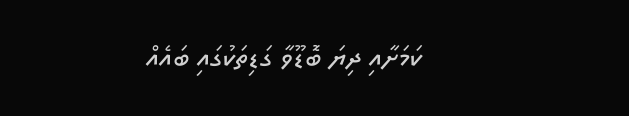ކަމަށާއި ދިޔަ ބޮޑޫވާ ގަޑިތަކުގައި ބައެއް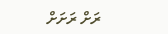ރަށް ރަށަށް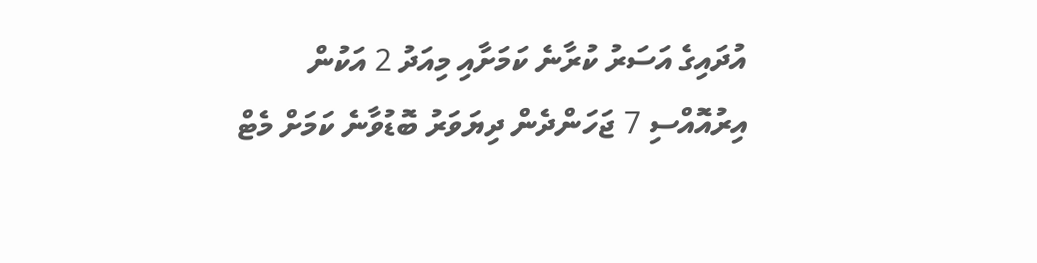އުދައިގެ އަސަރު ކުރާނެ ކަމަށާއި މިއަދު 2 އަކުން އިރުއޮއްސި 7 ޖަހަންދެން ދިޔަވަރު ބޮޑުވާނެ ކަމަށް މެޓް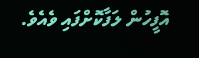އޮފީހުން ލަފާކޮށްފައި ވެއެވެ.